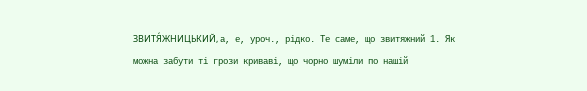ЗВИТЯ́ЖНИЦЬКИЙ, а, е, уроч., рідко. Те саме, що звитяжний 1. Як можна забути ті грози криваві, що чорно шуміли по нашій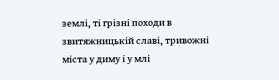землі, ті грізні походи в звитяжницькій славі, тривожні міста у диму і у млі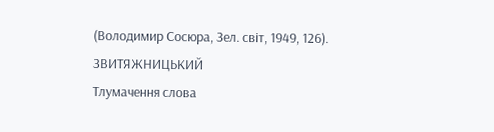(Володимир Сосюра, Зел. світ, 1949, 126).
ЗВИТЯЖНИЦЬКИЙ
Тлумачення слова